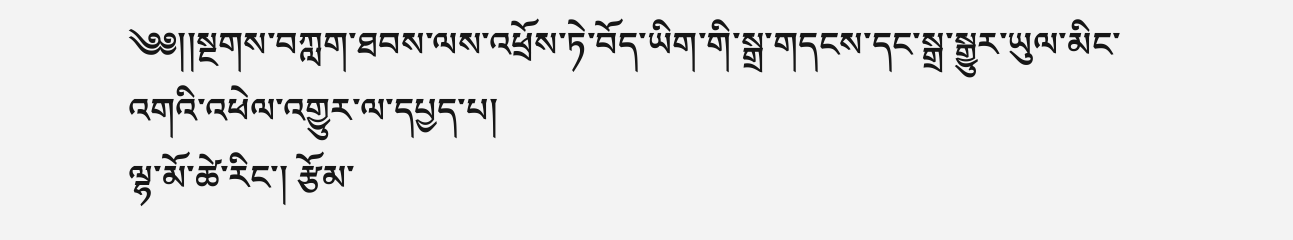༄༅།།སྔགས་བཀླག་ཐབས་ལས་འཕྲོས་ཏེ་བོད་ཡིག་གི་སྒྲ་གདངས་དང་སྒྲ་སྒྱུར་ཡུལ་མིང་འགའི་འཕེལ་འགྱུར་ལ་དཔྱད་པ།
ལྷ་མོ་ཚེ་རིང་། རྩོམ་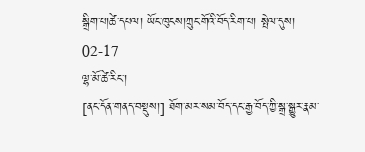སྒྲིག་པ།ཚེ་དཔལ། ཡོང་ཁུངས།ཀྲུང་གོའི་བོད་རིག་པ། སྤེལ་དུས། 02-17
ལྷ་མོ་ཚེ་རིང་།
[ནང་དོན་གནད་བསྡུས།] ཐོག་མར་སམ་བོད་དང་རྒྱ་བོད་ཀྱི་སྒྲ་སྒྱུར་རྣམ་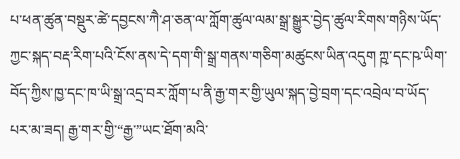པ་ཕན་ཚུན་བསྡུར་ཚེ་དབྱངས་ཀཻ་ཤ་ཅན་ལ་ཀློག་ཚུལ་ལམ་སྒྲ་སྒྱུར་བྱེད་ཚུལ་རིགས་གཉིས་ཡོད་ཀྱང་སྐད་བརྡ་རིག་པའི་ངོས་ནས་དེ་དག་གི་སྒྲ་གནས་གཅིག་མཚུངས་ཡིན་འདུག ཀྵ་དང་ཥ་ཡིག་བོད་ཀྱིས་ཁྱ་དང་ཁ་ཡི་སྒྲ་འདྲ་བར་ཀློག་པ་ནི་རྒྱ་གར་གྱི་ཡུལ་སྐད་བྱེ་བྲག་དང་འབྲེལ་བ་ཡོད་པར་མ་ཟད། རྒྱ་གར་གྱི་“རྒྱ་”ཡང་ཐོག་མའི་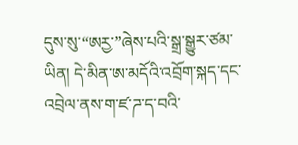དུས་སུ་“ཨརྱ་”ཞེས་པའི་སྒྲ་སྒྱུར་ཙམ་ཡིན། དེ་མིན་ཨ་མདོའི་འབྲོག་སྐད་དང་འབྲེལ་ནས་ག་ཛ་ཌ་ད་བའི་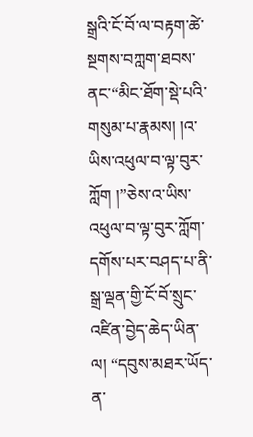སྒྲའི་ངོ་བོ་ལ་བརྟག་ཚེ་སྔགས་བཀླག་ཐབས་ནང་“མིང་ཐོག་སྡེ་པའི་གསུམ་པ་རྣམས། །འ་ཡིས་འཕུལ་བ་ལྟ་བུར་ཀློག །”ཅེས་འ་ཡིས་འཕུལ་བ་ལྟ་བུར་ཀློག་དགོས་པར་བཤད་པ་ནི་སྒྲ་ལྡན་གྱི་ངོ་བོ་སྲུང་འཛིན་བྱེད་ཆེད་ཡིན་ལ། “དབུས་མཐར་ཡོད་ན་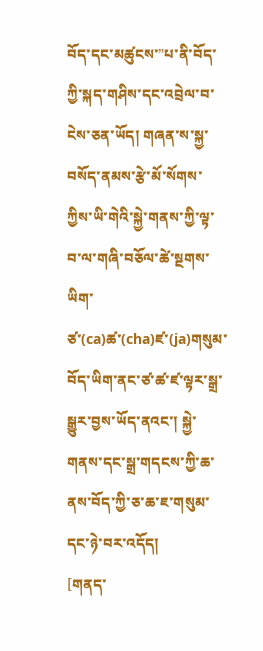བོད་དང་མཚུངས་”པ་ནི་བོད་ཀྱི་སྐད་གཤིས་དང་འབྲེལ་བ་ངེས་ཅན་ཡོད། གཞན་ས་སྐྱ་བསོད་ནམས་རྩེ་མོ་སོགས་ཀྱིས་ཡི་གེའི་སྐྱེ་གནས་ཀྱི་ལྟ་བ་ལ་གཞི་བཅོལ་ཚེ་སྔགས་ཡིག་ཙ་(ca)ཚ་(cha)ཛ་(ja)གསུམ་བོད་ཡིག་ནང་ཙ་ཚ་ཛ་ལྟར་སྒྲ་སྒྱུར་བྱས་ཡོད་ནའང་། སྐྱེ་གནས་དང་སྒྲ་གདངས་ཀྱི་ཆ་ནས་བོད་ཀྱི་ཅ་ཆ་ཇ་གསུམ་དང་ཉེ་བར་འདོད།
[གནད་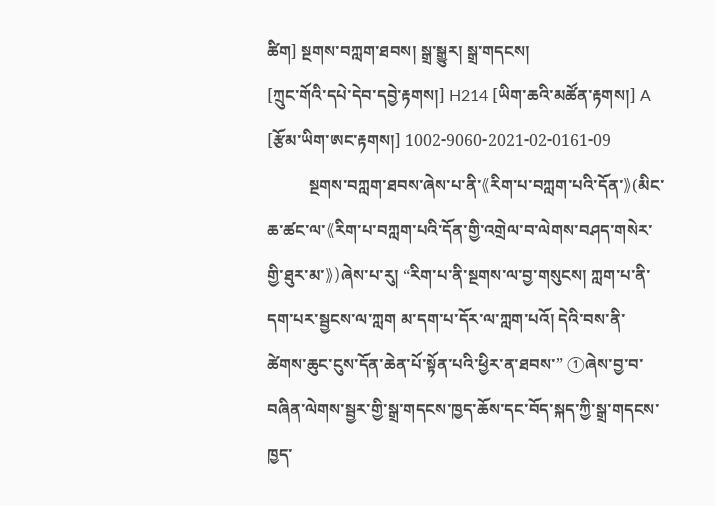ཚིག] སྔགས་བཀླག་ཐབས། སྒྲ་སྒྱུར། སྒྲ་གདངས།
[ཀྲུང་གོའི་དཔེ་དེབ་དབྱེ་རྟགས།] H214 [ཡིག་ཆའི་མཚོན་རྟགས།] A [རྩོམ་ཡིག་ཨང་རྟགས།] 1002-9060-2021-02-0161-09
          སྔགས་བཀླག་ཐབས་ཞེས་པ་ནི་《རིག་པ་བཀླག་པའི་དོན་》(མིང་ཆ་ཚང་ལ་《རིག་པ་བཀླག་པའི་དོན་གྱི་འགྲེལ་བ་ལེགས་བཤད་གསེར་གྱི་ཐུར་མ་》)ཞེས་པ་རུ། “རིག་པ་ནི་སྔགས་ལ་བྱ་གསུངས། ཀླག་པ་ནི་དག་པར་སྦྱངས་ལ་ཀླག མ་དག་པ་དོར་ལ་ཀླག་པའོ། དེའི་བས་ནི་ཚེགས་ཆུང་ངུས་དོན་ཆེན་པོ་སྟོན་པའི་ཕྱིར་ན་ཐབས་” ①ཞེས་བྱ་བ་བཞིན་ལེགས་སྦྱར་གྱི་སྒྲ་གདངས་ཁྱད་ཆོས་དང་བོད་སྐད་ཀྱི་སྒྲ་གདངས་ཁྱད་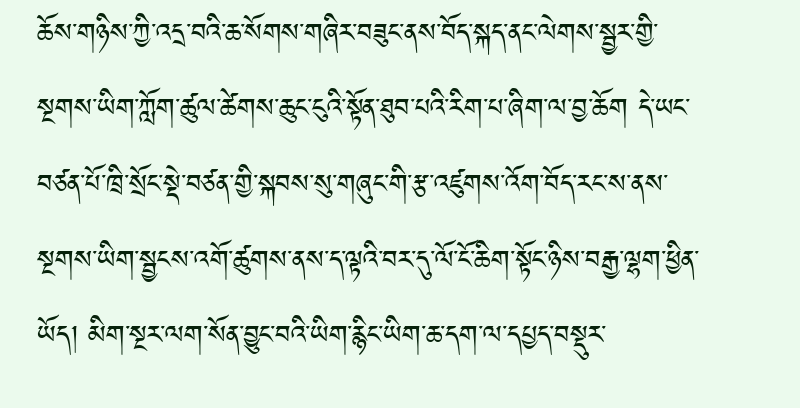ཆོས་གཉིས་ཀྱི་འདྲ་བའི་ཆ་སོགས་གཞིར་བཟུང་ནས་བོད་སྐད་ནང་ལེགས་སྦྱར་གྱི་སྔགས་ཡིག་ཀློག་ཚུལ་ཚེགས་ཆུང་ངུའི་སྟོན་ཐུབ་པའི་རིག་པ་ཞིག་ལ་བྱ་ཆོག དེ་ཡང་བཙན་པོ་ཁྲི་སྲོང་སྡེ་བཙན་གྱི་སྐབས་སུ་གཞུང་གི་རྩ་འཛུགས་འོག་བོད་རང་ས་ནས་སྔགས་ཡིག་སྦྱངས་འགོ་ཚུགས་ནས་ད་ལྟའི་བར་དུ་ལོ་ངོ་ཆིག་སྟོང་ཉིས་བརྒྱ་ལྷག་ཕྱིན་ཡོད། མིག་སྔར་ལག་སོན་བྱུང་བའི་ཡིག་རྙིང་ཡིག་ཆ་དག་ལ་དཔྱད་བསྡུར་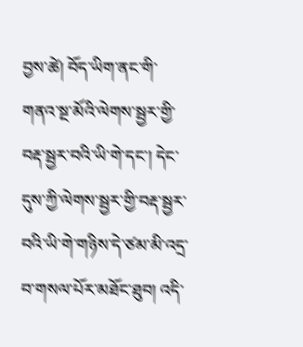བྱས་ཚེ། བོད་ཡིག་ནང་གི་གནའ་སྔ་མོའི་ལེགས་སྦྱར་གྱི་བརྡ་སྦྱར་བའི་ཡི་གེ་དང་། དེང་དུས་ཀྱི་ལེགས་སྦྱར་གྱི་བརྡ་སྦྱར་བའི་ཡི་གེ་གཉིས་དེ་ཙམ་མི་འདྲ་བ་གསལ་པོར་མཐོང་ཐུབ། འདི་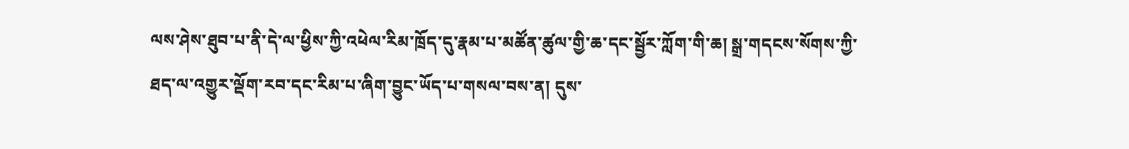ལས་ཤེས་ཐུབ་པ་ནི་དེ་ལ་ཕྱིས་ཀྱི་འཕེལ་རིམ་ཁྲོད་དུ་རྣམ་པ་མཚོན་ཚུལ་གྱི་ཆ་དང་སྦྱོར་ཀློག་གི་ཆ། སྒྲ་གདངས་སོགས་ཀྱི་ཐད་ལ་འགྱུར་ལྡོག་རབ་དང་རིམ་པ་ཞིག་བྱུང་ཡོད་པ་གསལ་བས་ན། དུས་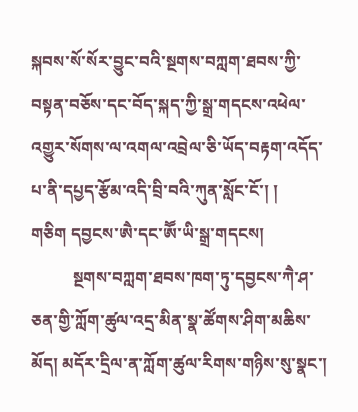སྐབས་སོ་སོར་བྱུང་བའི་སྔགས་བཀླག་ཐབས་ཀྱི་བསྟན་བཅོས་དང་བོད་སྐད་ཀྱི་སྒྲ་གདངས་འཕེལ་འགྱུར་སོགས་ལ་འགལ་འབྲེལ་ཅི་ཡོད་བརྟག་འདོད་པ་ནི་དཔྱད་རྩོམ་འདི་བྲི་བའི་ཀུན་སློང་ངོ་། །
གཅིག དབྱངས་ཨཻ་དང་ཨཽ་ཡི་སྒྲ་གདངས།
          སྔགས་བཀླག་ཐབས་ཁག་ཏུ་དབྱངས་ཀཻ་ཤ་ཅན་གྱི་ཀློག་ཚུལ་འདྲ་མིན་སྣ་ཚོགས་ཤིག་མཆིས་མོད། མདོར་དྲིལ་ན་ཀློག་ཚུལ་རིགས་གཉིས་སུ་སྣང་།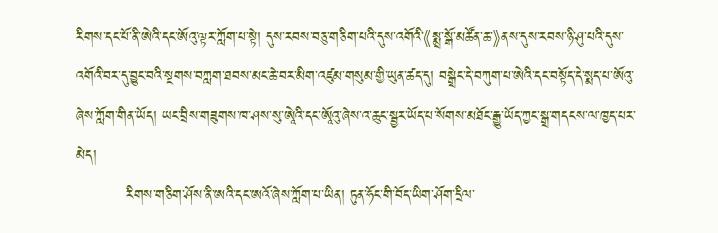རིགས་དང་པོ་ནི་ཨེའི་དང་ཨོའུ་ལྟར་ཀློག་པ་སྟེ། དུས་རབས་བཅུ་གཅིག་པའི་དུས་འགོའི་《སྨྲ་སྒོ་མཚོན་ཆ་》ནས་དུས་རབས་ཉི་ཤུ་པའི་དུས་འགོའི་བར་དུ་བྱུང་བའི་སྔགས་བཀླག་ཐབས་མང་ཆེ་བར་མིག་འཛུམ་གསུམ་གྱི་ཡུན་ཚད་དུ། བསྒྲེང་དེ་བཀུག་པ་ཨེའི་དང་བསྟོད་དེ་སྨད་པ་ཨོའུ་ཞེས་ཀློག་གིན་ཡོད། ཡང་བྲིས་གཟུགས་ཁ་ཤས་སུ་ཨཱེའི་དང་ཨཱོའུ་ཞེས་འ་ཆུང་སྦྱར་ཡོད་པ་སོགས་མཐོང་རྒྱུ་ཡོད་ཀྱང་སྒྲ་གདངས་ལ་ཁྱད་པར་མེད།
          རིགས་གཅིག་ཤོས་ནི་ཨའི་དང་ཨའོ་ཞེས་ཀློག་པ་ཡིན། ཏུན་ཧོང་གི་བོད་ཡིག་ཤོག་དྲིལ་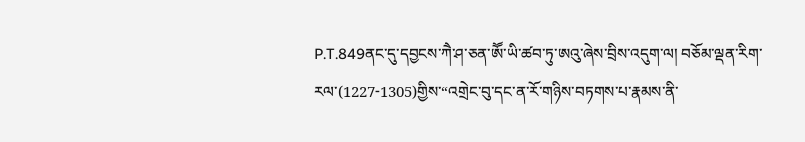P.T.849ནང་དུ་དབྱངས་ཀཻ་ཤ་ཅན་ཨཽ་ཡི་ཚབ་ཏུ་ཨའུ་ཞེས་བྲིས་འདུག་ལ། བཅོམ་ལྡན་རིག་རལ་(1227-1305)གྱིས་“འགྲེང་བུ་དང་ན་རོ་གཉིས་བཏགས་པ་རྣམས་ནི་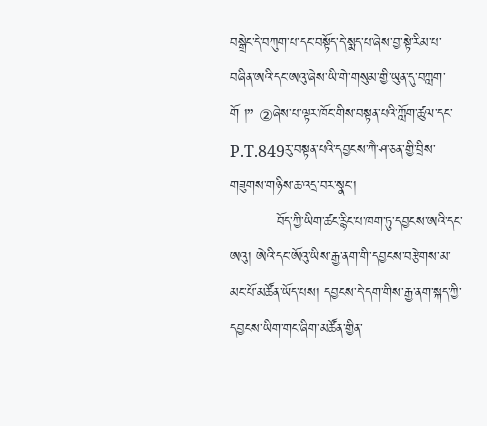བསྒྲེང་དེ་བཀུག་པ་དང་བསྟོད་དེ་སྨད་པ་ཞེས་བྱ་སྟེ་རིམ་པ་བཞིན་ཨའི་དང་ཨའུ་ཞེས་ཡི་གེ་གསུམ་གྱི་ཡུན་དུ་བཀླག་གོ །” ②ཞེས་པ་ལྟར་ཁོང་གིས་བསྟན་པའི་ཀློག་ཚུལ་དང་P.T.849རུ་བསྟན་པའི་དབྱངས་ཀཻ་ཤ་ཅན་གྱི་བྲིས་གཟུགས་གཉིས་ཆ་འདྲ་བར་སྣང་།
          བོད་ཀྱི་ཡིག་ཚང་རྙིང་པ་ཁག་ཏུ་དབྱངས་ཨའི་དང་ཨའུ། ཨེའི་དང་ཨོའུ་ཡིས་རྒྱ་ནག་གི་དབྱངས་བརྩེགས་མ་མང་པོ་མཚོན་ཡོད་པས། དབྱངས་དེ་དག་གིས་རྒྱ་ནག་སྐད་ཀྱི་དབྱངས་ཡིག་གང་ཞིག་མཚོན་གྱིན་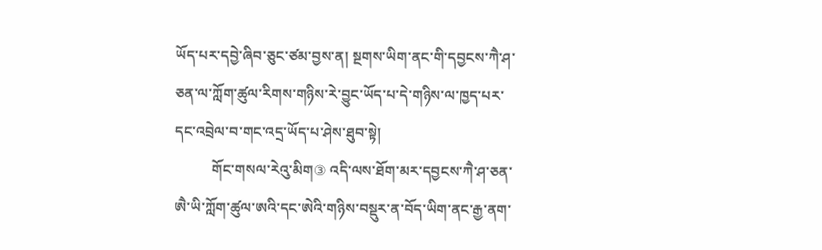ཡོད་པར་དབྱེ་ཞིབ་ཅུང་ཙམ་བྱས་ན། སྔགས་ཡིག་ནང་གི་དབྱངས་ཀཻ་ཤ་ཅན་ལ་ཀློག་ཚུལ་རིགས་གཉིས་རེ་བྱུང་ཡོད་པ་དེ་གཉིས་ལ་ཁྱད་པར་དང་འབྲེལ་བ་གང་འདྲ་ཡོད་པ་ཤེས་ཐུབ་སྟེ།
          གོང་གསལ་རེའུ་མིག③ འདི་ལས་ཐོག་མར་དབྱངས་ཀཻ་ཤ་ཅན་ཨཻ་ཡི་ཀློག་ཚུལ་ཨའི་དང་ཨེའི་གཉིས་བསྡུར་ན་བོད་ཡིག་ནང་རྒྱ་ནག་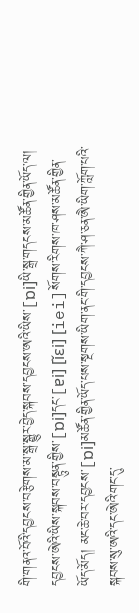གི་གནའ་བོའི་དབྱངས་བརྩེགས་མ་སྒྲ་སྒྱུར་བྱེད་སྐབས་དབྱངས་ཨའི་ཡིས་[ɒi]ཡི་སྒྲ་གདངས་མཚོན་གྱིན་ཡོད་ལ། དབྱངས་ཨེའི་ཡིས་སྐབས་བསྟུན་གྱིས་[ɒi]དང་[ɐi] [ǐɛi] [iei]སོགས་རིགས་ཁ་ཤས་མཚོན་གྱིན་ཡོད་མོད། མང་ཆེ་བར་དབྱངས་[ɒi]མཚོན་གྱིན་ཡོད་པས་སྔགས་ཡིག་ནང་གི་དབྱངས་ཀཻ་ཤ་ཅན་ཨཻ་ཡིག་ཀློག་པའི་སྐབས་སུ་ཨའི་དང་ཨེའི་གང་དུ་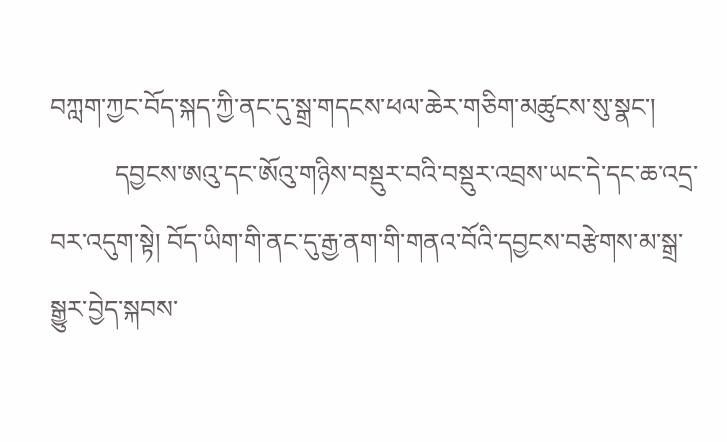བཀླག་ཀྱང་བོད་སྐད་ཀྱི་ནང་དུ་སྒྲ་གདངས་ཕལ་ཆེར་གཅིག་མཚུངས་སུ་སྣང་།
          དབྱངས་ཨའུ་དང་ཨོའུ་གཉིས་བསྡུར་བའི་བསྡུར་འབྲས་ཡང་དེ་དང་ཆ་འདྲ་བར་འདུག་སྟེ། བོད་ཡིག་གི་ནང་དུ་རྒྱ་ནག་གི་གནའ་བོའི་དབྱངས་བརྩེགས་མ་སྒྲ་སྒྱུར་བྱེད་སྐབས་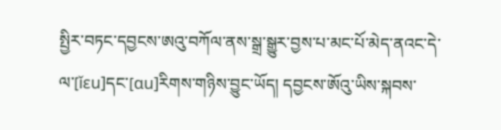སྤྱིར་བཏང་དབྱངས་ཨའུ་བཀོལ་ནས་སྒྲ་སྒྱུར་བྱས་པ་མང་པོ་མེད་ནའང་དེ་ལ་[ǐɛu]དང་[ɑu]རིགས་གཉིས་བྱུང་ཡོད། དབྱངས་ཨོའུ་ཡིས་སྐབས་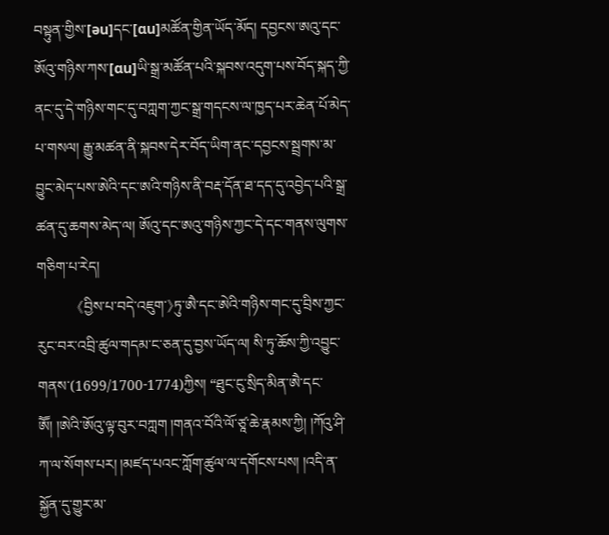བསྟུན་གྱིས་[əu]དང་[ɑu]མཚོན་གྱིན་ཡོད་མོད། དབྱངས་ཨའུ་དང་ཨོའུ་གཉིས་ཀས་[ɑu]ཡི་སྒྲ་མཚོན་པའི་སྐབས་འདུག་པས་བོད་སྐད་ཀྱི་ནང་དུ་དེ་གཉིས་གང་དུ་བཀླག་ཀྱང་སྒྲ་གདངས་ལ་ཁྱད་པར་ཆེན་པོ་མེད་པ་གསལ། རྒྱུ་མཚན་ནི་སྐབས་དེར་བོད་ཡིག་ནང་དབྱངས་སྦྲགས་མ་བྱུང་མེད་པས་ཨེའི་དང་ཨའི་གཉིས་ནི་བརྡ་དོན་ཐ་དད་དུ་འབྱེད་པའི་སྒྲ་ཚན་དུ་ཆགས་མེད་ལ། ཨོའུ་དང་ཨའུ་གཉིས་ཀྱང་དེ་དང་གནས་ལུགས་གཅིག་པ་རེད།
          《བྱིས་པ་བདེ་འཇུག་》ཏུ་ཨཻ་དང་ཨེའི་གཉིས་གང་དུ་བྲིས་ཀྱང་རུང་བར་འབྲི་ཚུལ་གདམ་ང་ཅན་དུ་བྱས་ཡོད་ལ། སི་ཏུ་ཆོས་ཀྱི་འབྱུང་གནས་(1699/1700-1774)ཀྱིས། “ཐུང་ངུ་སྲིད་མིན་ཨཻ་དང་ཨཽ། །ཨེའི་ཨོའུ་ལྟ་བུར་བཀླག །གནའ་བོའི་ལོ་ཙཱ་ཆེ་རྣམས་ཀྱི། །ཀོའུ་ཤི་ཀ་ལ་སོགས་པར། །མཛད་པའང་ཀློག་ཚུལ་ལ་དགོངས་པས། །འདི་ན་སྐྱོན་དུ་གྱུར་མ་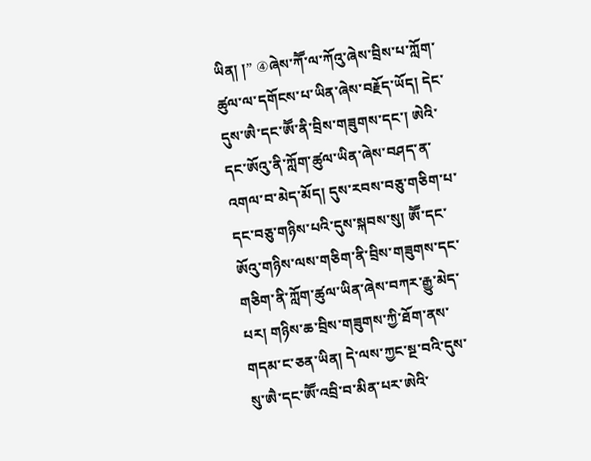ཡིན། །” ④ཞེས་ཀཽ་ལ་ཀོའུ་ཞེས་བྲིས་པ་ཀློག་ཚུལ་ལ་དགོངས་པ་ཡིན་ཞེས་བརྗོད་ཡོད། དེང་དུས་ཨཻ་དང་ཨཽ་ནི་བྲིས་གཟུགས་དང་། ཨེའི་དང་ཨོའུ་ནི་ཀློག་ཚུལ་ཡིན་ཞེས་བཤད་ན་འགལ་བ་མེད་མོད། དུས་རབས་བཅུ་གཅིག་པ་དང་བཅུ་གཉིས་པའི་དུས་སྐབས་སུ། ཨཽ་དང་ཨོའུ་གཉིས་ལས་གཅིག་ནི་བྲིས་གཟུགས་དང་གཅིག་ནི་ཀློག་ཚུལ་ཡིན་ཞེས་བཀར་རྒྱུ་མེད་པར། གཉིས་ཆ་བྲིས་གཟུགས་ཀྱི་ཐོག་ནས་གདམ་ང་ཅན་ཡིན། དེ་ལས་ཀྱང་སྔ་བའི་དུས་སུ་ཨཻ་དང་ཨཽ་འབྲི་བ་མིན་པར་ཨེའི་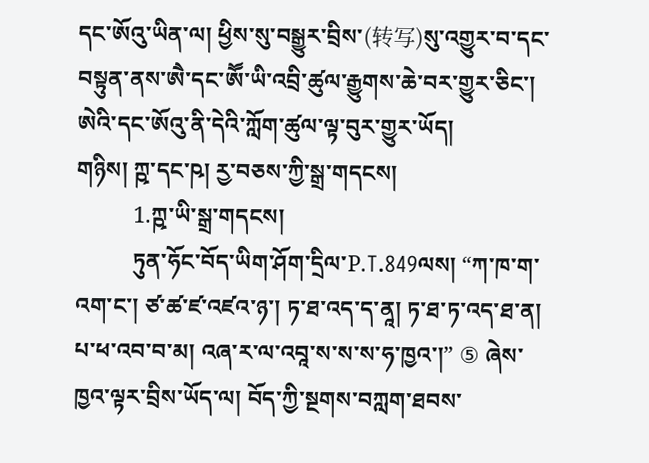དང་ཨོའུ་ཡིན་ལ། ཕྱིས་སུ་བསྒྱུར་བྲིས་(转写)སུ་འགྱུར་བ་དང་བསྟུན་ནས་ཨཻ་དང་ཨཽ་ཡི་འབྲི་ཚུལ་རྒྱུགས་ཆེ་བར་གྱུར་ཅིང་། ཨེའི་དང་ཨོའུ་ནི་དེའི་ཀློག་ཚུལ་ལྟ་བུར་གྱུར་ཡོད།
གཉིས། ཀྵ་དང་ཥ། རྱ་བཅས་ཀྱི་སྒྲ་གདངས།
          1.ཀྵ་ཡི་སྒྲ་གདངས།
          ཏུན་ཧོང་བོད་ཡིག་ཤོག་དྲིལ་P.T.849ལས། “ཀ་ཁ་ག་འག་ང་། ཙ་ཚ་ཛ་འཛའ་ཉ་། ཏ་ཐ་འད་ད་ནཱ། ཏ་ཐ་ཏ་འད་ཐ་ན། པ་ཕ་འབ་བ་མ། འཞ་ར་ལ་འབཱ་ས་ས་ས་ཧ་ཁྱའ་།” ⑤ ཞེས་ཁྱའ་ལྟར་བྲིས་ཡོད་ལ། བོད་ཀྱི་སྔགས་བཀླག་ཐབས་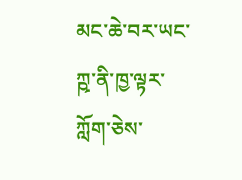མང་ཆེ་བར་ཡང་ཀྵ་ནི་ཁྱ་ལྟར་ཀློག་ཅེས་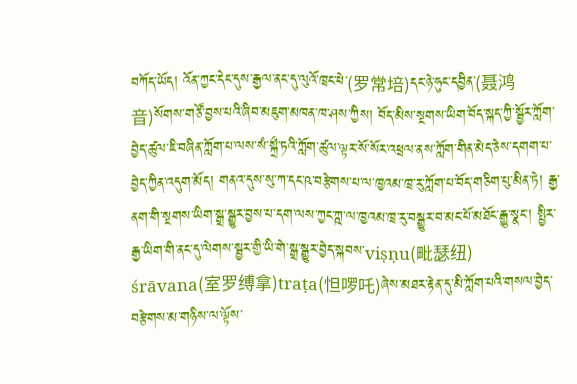བཀོད་ཡོད། འོན་ཀྱང་དེང་དུས་རྒྱལ་ནང་དུ་ལུའོ་ཁྲང་ཕེ་(罗常培)དང་ཉེ་ཧུང་དབྱིན་(聂鸿音)སོགས་གཙོ་བྱས་པའི་ཞིབ་མཇུག་མཁན་ཁ་ཤས་ཀྱིས། བོད་མིས་སྔགས་ཡིག་བོད་སྐད་ཀྱི་སྦྱོར་ཀློག་བྱེད་ཚུལ་ཇི་བཞིན་ཀློག་པ་ལས་སཾ་སྐྲྀ་ཏའི་ཀློག་ཚུལ་ལྟར་སོ་སོར་འཕྲལ་ནས་ཀློག་གིན་མེད་ཅེས་དགག་པ་བྱེད་ཀྱིན་འདུག་མོད། གནའ་དུས་སུ་ཀ་དང་ཥ་བརྩེགས་པ་ལ་ཁྱའམ་ཁྲ་རུ་ཀློག་པ་བོད་གཅིག་པུ་མིན་ཏེ། རྒྱ་ནག་གི་སྔགས་ཡིག་སྒྲ་སྒྱུར་བྱས་པ་དག་ལས་ཀྱང་ཀྵ་ལ་ཁྱའམ་ཁྲ་རུ་བསྒྱུར་བ་མང་པོ་མཐོང་རྒྱུ་སྣང་། སྤྱིར་རྒྱ་ཡིག་གི་ནང་དུ་ལེགས་སྦྱར་གྱི་ཡི་གེ་སྒྲ་སྒྱུར་བྱེད་སྐབས་viṣṇu(毗瑟纽) śrāvana(室罗缚拿)traṭa(怛啰吒)ཞེས་མཐར་རྟེན་དུ་མི་ཀློག་པའི་གསལ་བྱེད་བརྩེགས་མ་གཉིས་ལ་ལྟོས་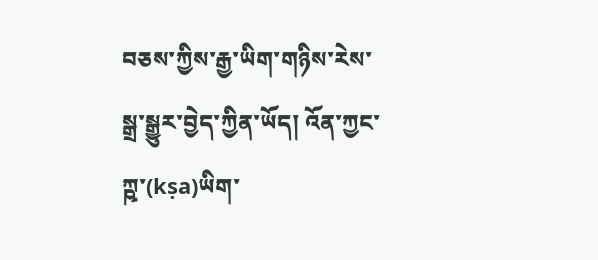བཅས་ཀྱིས་རྒྱ་ཡིག་གཉིས་རེས་སྒྲ་སྒྱུར་བྱེད་ཀྱིན་ཡོད། འོན་ཀྱང་ཀྵ་(kṣa)ཡིག་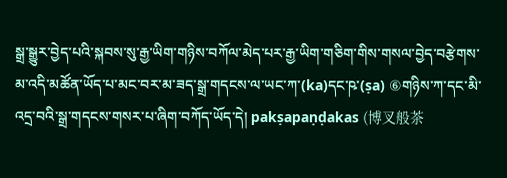སྒྲ་སྒྱུར་བྱེད་པའི་སྐབས་སུ་རྒྱ་ཡིག་གཉིས་བཀོལ་མེད་པར་རྒྱ་ཡིག་གཅིག་གིས་གསལ་བྱེད་བརྩེགས་མ་འདི་མཚོན་ཡོད་པ་མང་བར་མ་ཟད་སྒྲ་གདངས་ལ་ཡང་ཀ་(ka)དང་ཥ་(ṣa) ⑥གཉིས་ཀ་དང་མི་འདྲ་བའི་སྒྲ་གདངས་གསར་པ་ཞིག་བཀོད་ཡོད་དེ། pakṣapaṇḍakas (博叉般茶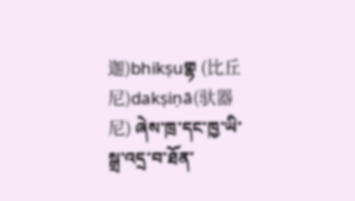迦)bhikṣuགྷ (比丘尼)dakṣiṇā(驮器尼) ཞེས་ཁྲ་དང་ཁྱ་ཡི་སྒྲ་འདྲ་བ་ཐོན་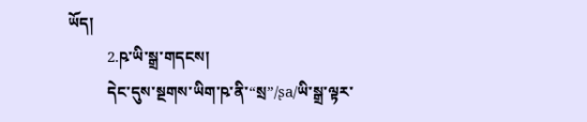ཡོད།
          2.ཥ་ཡི་སྒྲ་གདངས།
          དེང་དུས་སྔགས་ཡིག་ཥ་ནི་“སྲ”/ʂa/ཡི་སྒྲ་ལྟར་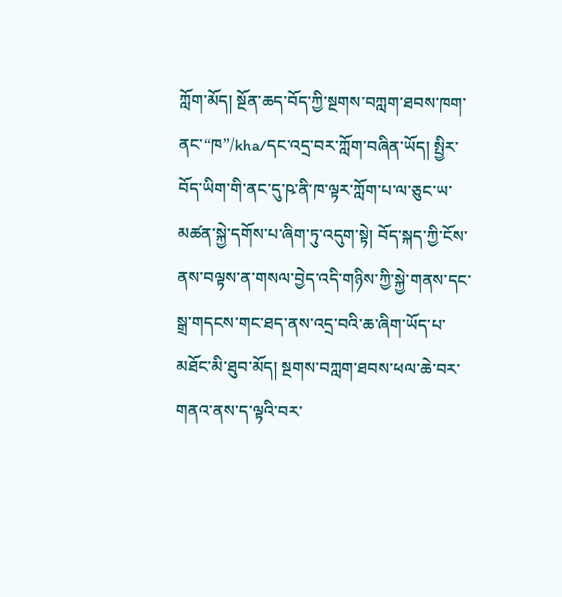ཀློག་མོད། སྔོན་ཆད་བོད་ཀྱི་སྔགས་བཀླག་ཐབས་ཁག་ནང་“ཁ”/kha/དང་འདྲ་བར་ཀློག་བཞིན་ཡོད། སྤྱིར་བོད་ཡིག་གི་ནང་དུ་ཥ་ནི་ཁ་ལྟར་ཀློག་པ་ལ་ཅུང་ཡ་མཚན་སྐྱེ་དགོས་པ་ཞིག་ཏུ་འདུག་སྟེ། བོད་སྐད་ཀྱི་ངོས་ནས་བལྟས་ན་གསལ་བྱེད་འདི་གཉིས་ཀྱི་སྐྱེ་གནས་དང་སྒྲ་གདངས་གང་ཐད་ནས་འདྲ་བའི་ཆ་ཞིག་ཡོད་པ་མཐོང་མི་ཐུབ་མོད། སྔགས་བཀླག་ཐབས་ཕལ་ཆེ་བར་གནའ་ནས་ད་ལྟའི་བར་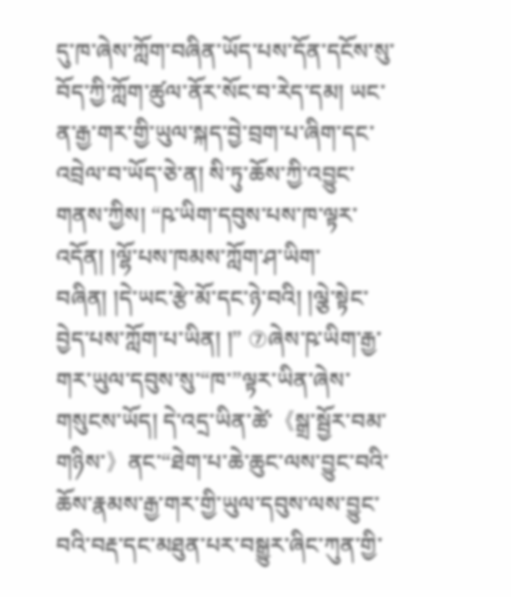དུ་ཁ་ཞེས་ཀློག་བཞིན་ཡོད་པས་དོན་དངོས་སུ་བོད་ཀྱི་ཀློག་ཚུལ་ནོར་སོང་བ་རེད་དམ། ཡང་ན་རྒྱ་གར་གྱི་ཡུལ་སྐད་བྱེ་བྲག་པ་ཞིག་དང་འབྲེལ་བ་ཡོད་ཅེ་ན། སི་ཏུ་ཆོས་ཀྱི་འབྱུང་གནས་ཀྱིས། “ཥ་ཡིག་དབུས་པས་ཁ་ལྟར་འདོན། །ལྷོ་པས་ཁམས་ཀློག་ཤ་ཡིག་བཞིན། །དེ་ཡང་རྩེ་མོ་དང་ཉེ་བའི། །ལྕེ་སྟེང་བྱེད་པས་ཀློག་པ་ཡིན། །” ⑦ཞེས་ཥ་ཡིག་རྒྱ་གར་ཡུལ་དབུས་སུ་“ཁ་”ལྟར་ཡིན་ཞེས་གསུངས་ཡོད། དེ་འདྲ་ཡིན་ཚེ་《སྒྲ་སྦྱོར་བམ་གཉིས་》ནང་“ཐེག་པ་ཆེ་ཆུང་ལས་བྱུང་བའི་ཆོས་རྣམས་རྒྱ་གར་གྱི་ཡུལ་དབུས་ལས་བྱུང་བའི་བརྡ་དང་མཐུན་པར་བསྒྱུར་ཞིང་ཀུན་གྱི་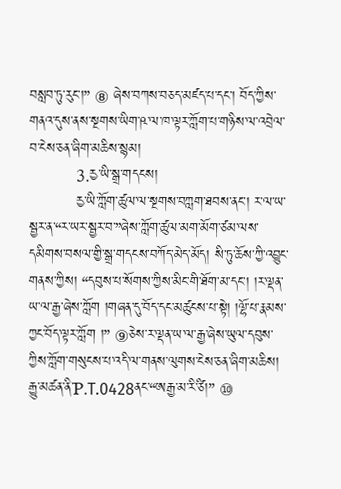བསླབ་ཏུ་རུང་།” ⑧ ཞེས་བཀས་བཅད་མཛད་པ་དང་། བོད་ཀྱིས་གནའ་དུས་ནས་སྔགས་ཡིག་ཥ་ལ་ཁ་ལྟར་ཀློག་པ་གཉིས་ལ་འབྲེལ་བ་ངེས་ཅན་ཞིག་མཆིས་སྙམ།
          3.རྱ་ཡི་སྒྲ་གདངས།
          རྱ་ཡི་ཀློག་ཚུལ་ལ་སྔགས་བཀླག་ཐབས་ནང་། ར་ལ་ཡ་སྦྱར་ན་“ར་ཡར་སྦྱར་བ་”ཞེས་ཀློག་ཚུལ་མག་མོག་ཙམ་ལས་དམིགས་བསལ་གྱི་སྒྲ་གདངས་བཀོད་མེད་མོད། སི་ཏུ་ཆོས་ཀྱི་འབྱུང་གནས་ཀྱིས། “དབུས་པ་སོགས་ཀྱིས་མིང་གི་ཐོག་མ་དང་། །ར་ལྡན་ཡ་ལ་རྒྱ་ཞེས་ཀློག །གཞན་དུ་བོད་དང་མཚུངས་པ་སྟེ། །ལྷོ་པ་རྣམས་ཀྱང་བོད་ལྟར་ཀློག །” ⑨ཅེས་ར་ལྡན་ཡ་ལ་རྒྱ་ཞེས་ཡུལ་དབུས་ཀྱིས་ཀློག་གསུངས་པ་འདི་ལ་གནས་ལུགས་ངེས་ཅན་ཞིག་མཆིས། རྒྱུ་མཚན་ནི་P.T.0428ནང་“ཨརྒྱ་མ་རི་ཙི།” ⑩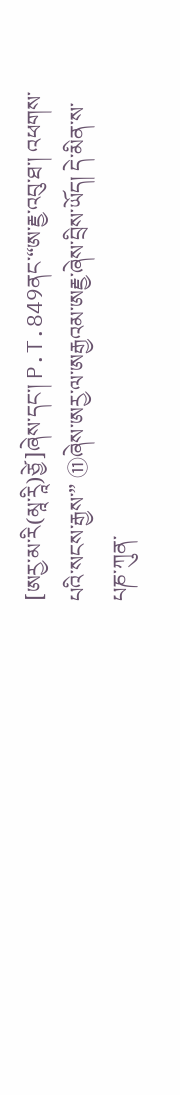[ཨརྱ་མ་རི(མཱ་རཱི)ཙྱེ]ཞེས་དང་། P.T.849ནང་“ཨ་རྗྱ་འབུ་ཐ་། འཕགས་པའི་སངས་རྒྱས་” ⑪ཞེས་ཨརྱ་ལ་ཨརྒྱའམ་ཨརྗྱ་ཞེས་བྲིས་ཡོད། དེ་མིན་ས་པཎ་ཀུན་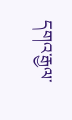དགའ་རྒྱལ་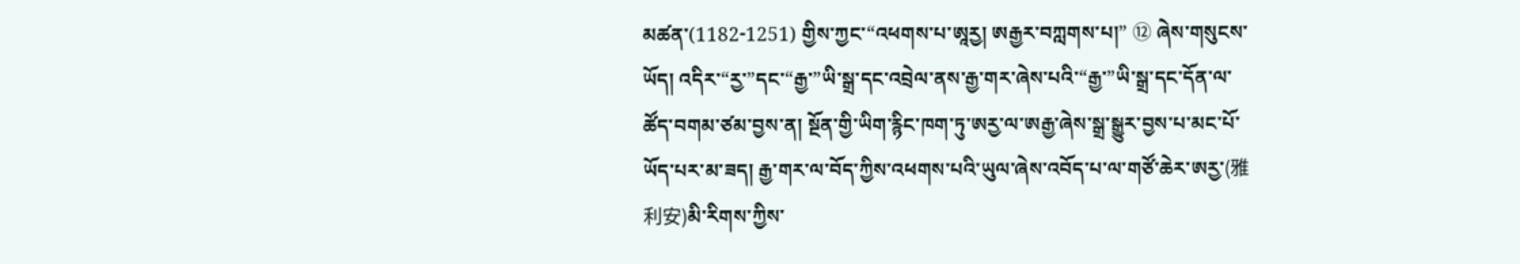མཚན་(1182-1251) གྱིས་ཀྱང་“འཕགས་པ་ཨཱརྱ། ཨརྒྱར་བཀླགས་པ།” ⑫ ཞེས་གསུངས་ཡོད། འདིར་“རྱ་”དང་“རྒྱ་”ཡི་སྒྲ་དང་འབྲེལ་ནས་རྒྱ་གར་ཞེས་པའི་“རྒྱ་”ཡི་སྒྲ་དང་དོན་ལ་ཚོད་བགམ་ཙམ་བྱས་ན། སྔོན་གྱི་ཡིག་རྙིང་ཁག་ཏུ་ཨརྱ་ལ་ཨརྒྱ་ཞེས་སྒྲ་སྒྱུར་བྱས་པ་མང་པོ་ཡོད་པར་མ་ཟད། རྒྱ་གར་ལ་བོད་ཀྱིས་འཕགས་པའི་ཡུལ་ཞེས་འབོད་པ་ལ་གཙོ་ཆེར་ཨརྱ་(雅利安)མི་རིགས་ཀྱིས་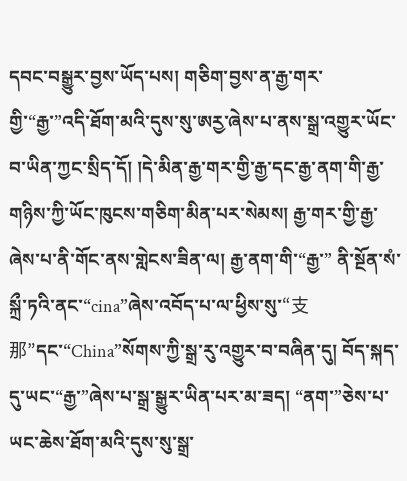དབང་བསྒྱུར་བྱས་ཡོད་པས། གཅིག་བྱས་ན་རྒྱ་གར་གྱི་“རྒྱ་”འདི་ཐོག་མའི་དུས་སུ་ཨརྱ་ཞེས་པ་ནས་སྒྲ་འགྱུར་ཡོང་བ་ཡིན་ཀྱང་སྲིད་དོ། །དེ་མིན་རྒྱ་གར་གྱི་རྒྱ་དང་རྒྱ་ནག་གི་རྒྱ་གཉིས་ཀྱི་ཡོང་ཁུངས་གཅིག་མིན་པར་སེམས། རྒྱ་གར་གྱི་རྒྱ་ཞེས་པ་ནི་གོང་ནས་གླེངས་ཟིན་ལ། རྒྱ་ནག་གི་“རྒྱ་” ནི་སྔོན་སཾ་སྐྲྀ་ཏའི་ནང་“cina”ཞེས་འབོད་པ་ལ་ཕྱིས་སུ་“支那”དང་“China”སོགས་ཀྱི་སྒྲ་རུ་འགྱུར་བ་བཞིན་དུ། བོད་སྐད་དུ་ཡང་“རྒྱ་”ཞེས་པ་སྒྲ་སྒྱུར་ཡིན་པར་མ་ཟད། “ནག་”ཅེས་པ་ཡང་ཆེས་ཐོག་མའི་དུས་སུ་སྒྲ་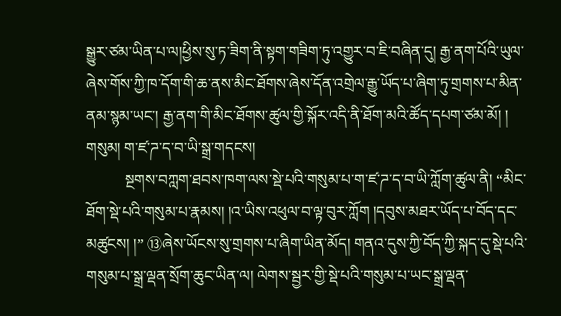སྒྱུར་ཙམ་ཡིན་པ་ལ།ཕྱིས་སུ་ཏ་ཟིག་ནི་སྟག་གཟིག་ཏུ་འགྱུར་བ་ཇི་བཞིན་དུ། རྒྱ་ནག་པོའི་ཡུལ་ཞེས་གོས་ཀྱི་ཁ་དོག་གི་ཆ་ནས་མིང་ཐོགས་ཞེས་དོན་འགྲེལ་རྒྱུ་ཡོད་པ་ཞིག་ཏུ་གྲགས་པ་མིན་ནམ་སྙམ་ཡང་། རྒྱ་ནག་གི་མིང་ཐོགས་ཚུལ་གྱི་སྐོར་འདི་ནི་ཐོག་མའི་ཚོད་དཔག་ཙམ་མོ། །
གསུམ། ག་ཛ་ཌ་ད་བ་ཡི་སྒྲ་གདངས།
          སྔགས་བཀླག་ཐབས་ཁག་ལས་སྡེ་པའི་གསུམ་པ་ག་ཛ་ཌ་ད་བ་ཡི་ཀློག་ཚུལ་ནི། “མིང་ཐོག་སྡེ་པའི་གསུམ་པ་རྣམས། །འ་ཡིས་འཕུལ་བ་ལྟ་བུར་ཀློག །དབུས་མཐར་ཡོད་པ་བོད་དང་མཚུངས། །” ⑬ཞེས་ཡོངས་སུ་གྲགས་པ་ཞིག་ཡིན་མོད། གནའ་དུས་ཀྱི་བོད་ཀྱི་སྐད་དུ་སྡེ་པའི་གསུམ་པ་སྒྲ་ལྡན་སྲོག་ཆུང་ཡིན་ལ། ལེགས་སྦྱར་གྱི་སྡེ་པའི་གསུམ་པ་ཡང་སྒྲ་ལྡན་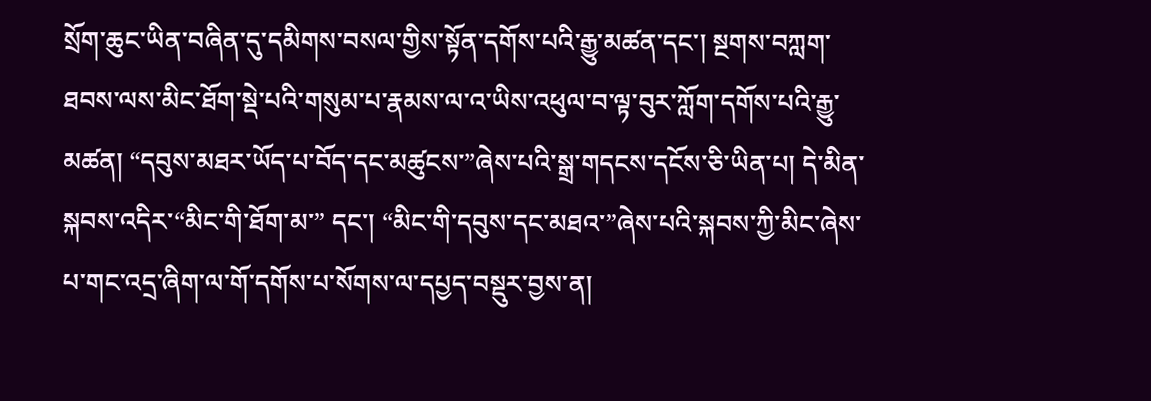སྲོག་ཆུང་ཡིན་བཞིན་དུ་དམིགས་བསལ་གྱིས་སྟོན་དགོས་པའི་རྒྱུ་མཚན་དང་། སྔགས་བཀླག་ཐབས་ལས་མིང་ཐོག་སྡེ་པའི་གསུམ་པ་རྣམས་ལ་འ་ཡིས་འཕུལ་བ་ལྟ་བུར་ཀློག་དགོས་པའི་རྒྱུ་མཚན། “དབུས་མཐར་ཡོད་པ་བོད་དང་མཚུངས་”ཞེས་པའི་སྒྲ་གདངས་དངོས་ཅི་ཡིན་པ། དེ་མིན་སྐབས་འདིར་“མིང་གི་ཐོག་མ་” དང་། “མིང་གི་དབུས་དང་མཐའ་”ཞེས་པའི་སྐབས་ཀྱི་མིང་ཞེས་པ་གང་འདྲ་ཞིག་ལ་གོ་དགོས་པ་སོགས་ལ་དཔྱད་བསྡུར་བྱས་ན།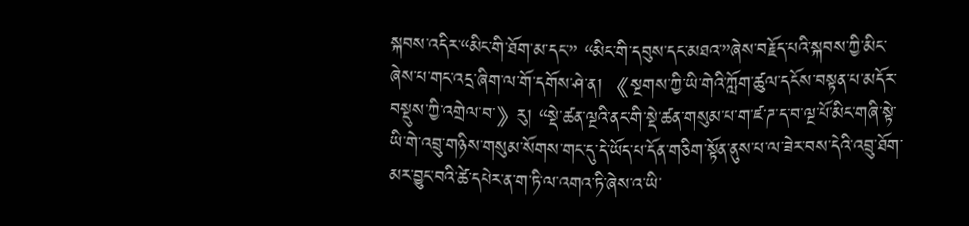སྐབས་འདིར་“མིང་གི་ཐོག་མ་དང་” “མིང་གི་དབུས་དང་མཐའ་”ཞེས་བརྗོད་པའི་སྐབས་ཀྱི་མིང་ཞེས་པ་གང་འདྲ་ཞིག་ལ་གོ་དགོས་ཤེ་ན། 《སྔགས་ཀྱི་ཡི་གེའི་ཀློག་ཚུལ་དངོས་བསྟན་པ་མདོར་བསྡུས་ཀྱི་འགྲེལ་བ་》རུ། “སྡེ་ཚན་ལྔའི་ནང་གི་སྡེ་ཚན་གསུམ་པ་ག་ཛ་ཌ་ད་བ་ལྔ་པོ་མིང་གཞི་སྟེ་ཡི་གེ་འབྲུ་གཉིས་གསུམ་སོགས་གང་དུ་དེ་ཡོད་པ་དོན་གཅིག་སྟོན་ནུས་པ་ལ་ཟེར་བས་དེའི་འབྲུ་ཐོག་མར་བྱུང་བའི་ཚེ་དཔེར་ན་ག་ཏི་ལ་འགའ་ཏི་ཞེས་འ་ཡི་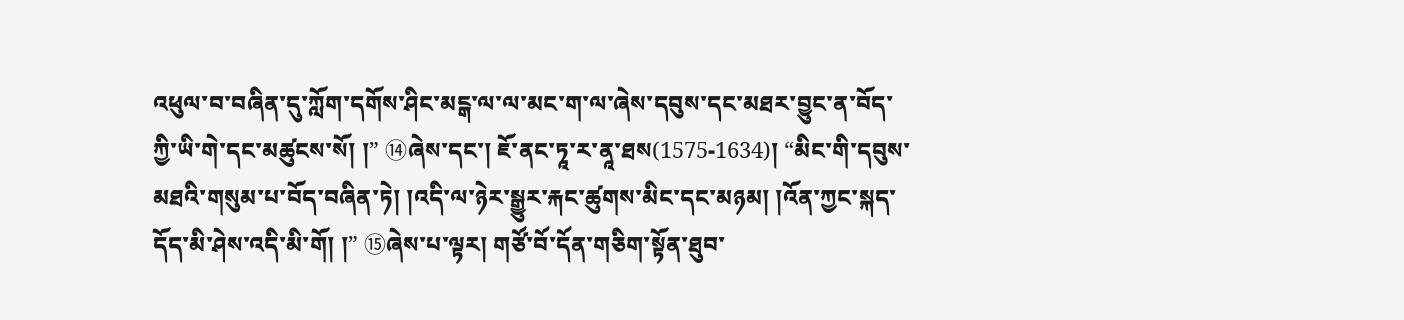འཕུལ་བ་བཞིན་དུ་ཀློག་དགོས་ཤིང་མངྒ་ལ་ལ་མང་ག་ལ་ཞེས་དབུས་དང་མཐར་བྱུང་ན་བོད་ཀྱི་ཡི་གེ་དང་མཚུངས་སོ། །” ⑭ཞེས་དང་། ཇོ་ནང་ཏཱ་ར་ནཱ་ཐས(1575-1634)། “མིང་གི་དབུས་མཐའི་གསུམ་པ་བོད་བཞིན་ཏེ། །འདི་ལ་ཉེར་སྒྱུར་རྐང་ཚུགས་མིང་དང་མཉམ། །འོན་ཀྱང་སྐད་དོད་མི་ཤེས་འདི་མི་གོ། །” ⑮ཞེས་པ་ལྟར། གཙོ་བོ་དོན་གཅིག་སྟོན་ཐུབ་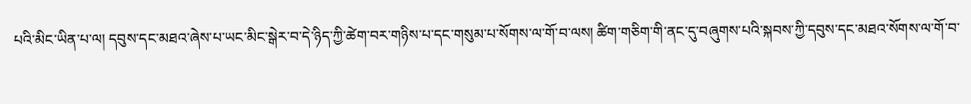པའི་མིང་ཡིན་པ་ལ། དབུས་དང་མཐའ་ཞེས་པ་ཡང་མིང་སྒེར་བ་དེ་ཉིད་ཀྱི་ཚེག་བར་གཉིས་པ་དང་གསུམ་པ་སོགས་ལ་གོ་བ་ལས། ཚིག་གཅིག་གི་ནང་དུ་བཞུགས་པའི་སྐབས་ཀྱི་དབུས་དང་མཐའ་སོགས་ལ་གོ་བ་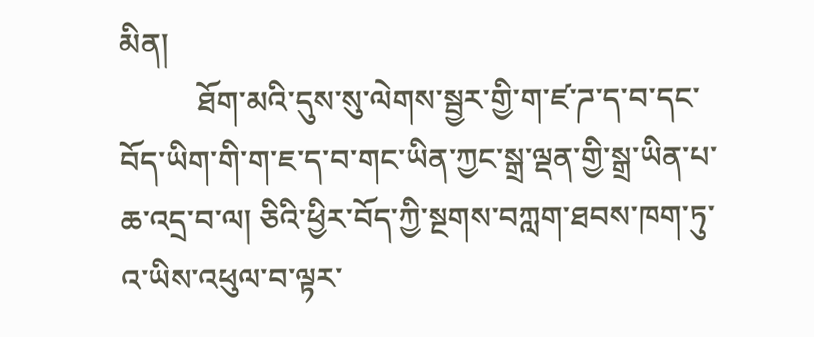མིན།
          ཐོག་མའི་དུས་སུ་ལེགས་སྦྱར་གྱི་ག་ཛ་ཌ་ད་བ་དང་བོད་ཡིག་གི་ག་ཇ་ད་བ་གང་ཡིན་ཀྱང་སྒྲ་ལྡན་གྱི་སྒྲ་ཡིན་པ་ཆ་འདྲ་བ་ལ། ཅིའི་ཕྱིར་བོད་ཀྱི་སྔགས་བཀླག་ཐབས་ཁག་ཏུ་འ་ཡིས་འཕུལ་བ་ལྟར་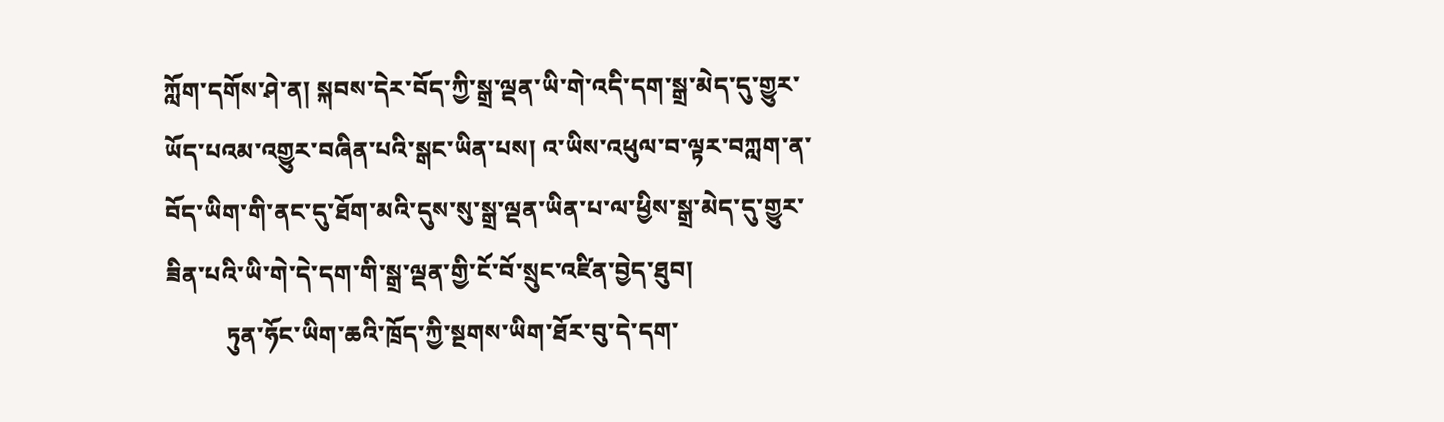ཀློག་དགོས་ཤེ་ན། སྐབས་དེར་བོད་ཀྱི་སྒྲ་ལྡན་ཡི་གེ་འདི་དག་སྒྲ་མེད་དུ་གྱུར་ཡོད་པའམ་འགྱུར་བཞིན་པའི་སྒང་ཡིན་པས། འ་ཡིས་འཕུལ་བ་ལྟར་བཀླག་ན་བོད་ཡིག་གི་ནང་དུ་ཐོག་མའི་དུས་སུ་སྒྲ་ལྡན་ཡིན་པ་ལ་ཕྱིས་སྒྲ་མེད་དུ་གྱུར་ཟིན་པའི་ཡི་གེ་དེ་དག་གི་སྒྲ་ལྡན་གྱི་ངོ་བོ་སྲུང་འཛིན་བྱེད་ཐུབ།
          ཏུན་ཧོང་ཡིག་ཆའི་ཁྲོད་ཀྱི་སྔགས་ཡིག་ཐོར་བུ་དེ་དག་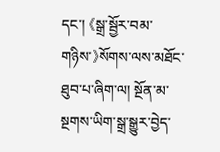དང་། 《སྒྲ་སྦྱོར་བམ་གཉིས་》སོགས་ལས་མཐོང་ཐུབ་པ་ཞིག་ལ། སྔོན་མ་སྔགས་ཡིག་སྒྲ་སྒྱུར་བྱེད་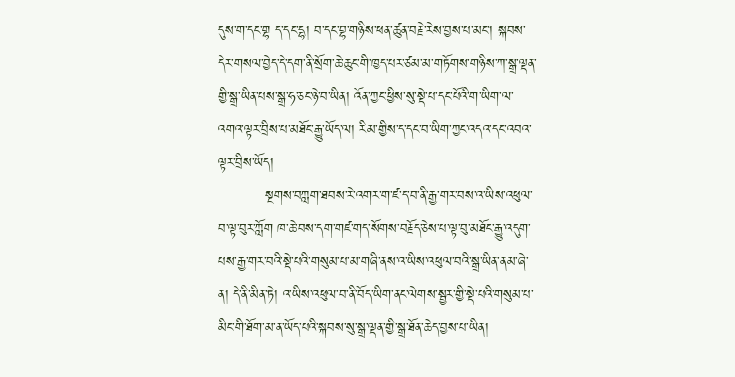དུས་ག་དང་གྷ ད་དང་དྷ། བ་དང་བྷ་གཉིས་ཕན་ཚུན་བརྗེ་རེས་བྱས་པ་མང་། སྐབས་དེར་གསལ་བྱེད་དེ་དག་ནི་སྲོག་ཆེ་ཆུང་གི་ཁྱད་པར་ཙམ་མ་གཏོགས་གཉིས་ཀ་སྒྲ་ལྡན་གྱི་སྒྲ་ཡིན་པས་སྒྲ་ཧ་ཅང་ཉེ་བ་ཡིན། འོན་ཀྱང་ཕྱིས་སུ་སྡེ་པ་དང་པོའི་ག་ཡིག་ལ་འགའ་ལྟར་བྲིས་པ་མཐོང་རྒྱུ་ཡོད་ལ། རིམ་གྱིས་ད་དང་བ་ཡིག་ཀྱང་འདའ་དང་འབའ་ལྟར་བྲིས་ཡོད།
          སྔགས་བཀླག་ཐབས་རེ་འགར་ག་ཛ་ད་བ་ནི་རྒྱ་གར་བས་འ་ཡིས་འཕུལ་བ་ལྟ་བུར་ཀློག ཁ་ཆེ་བས་དག་གཛ་གད་སོགས་བརྗོད་ཅེས་པ་ལྟ་བུ་མཐོང་རྒྱུ་འདུག་པས་རྒྱ་གར་བའི་སྡེ་པའི་གསུམ་པ་མ་གཞི་ནས་འ་ཡིས་འཕུལ་བའི་སྒྲ་ཡིན་ནམ་ཞེ་ན། དེ་ནི་མིན་ཏེ། འ་ཡིས་འཕུལ་བ་ནི་བོད་ཡིག་ནང་ལེགས་སྦྱར་གྱི་སྡེ་པའི་གསུམ་པ་མིང་གི་ཐོག་མ་ན་ཡོད་པའི་སྐབས་སུ་སྒྲ་ལྡན་གྱི་སྒྲ་ཐོན་ཆེད་བྱས་པ་ཡིན།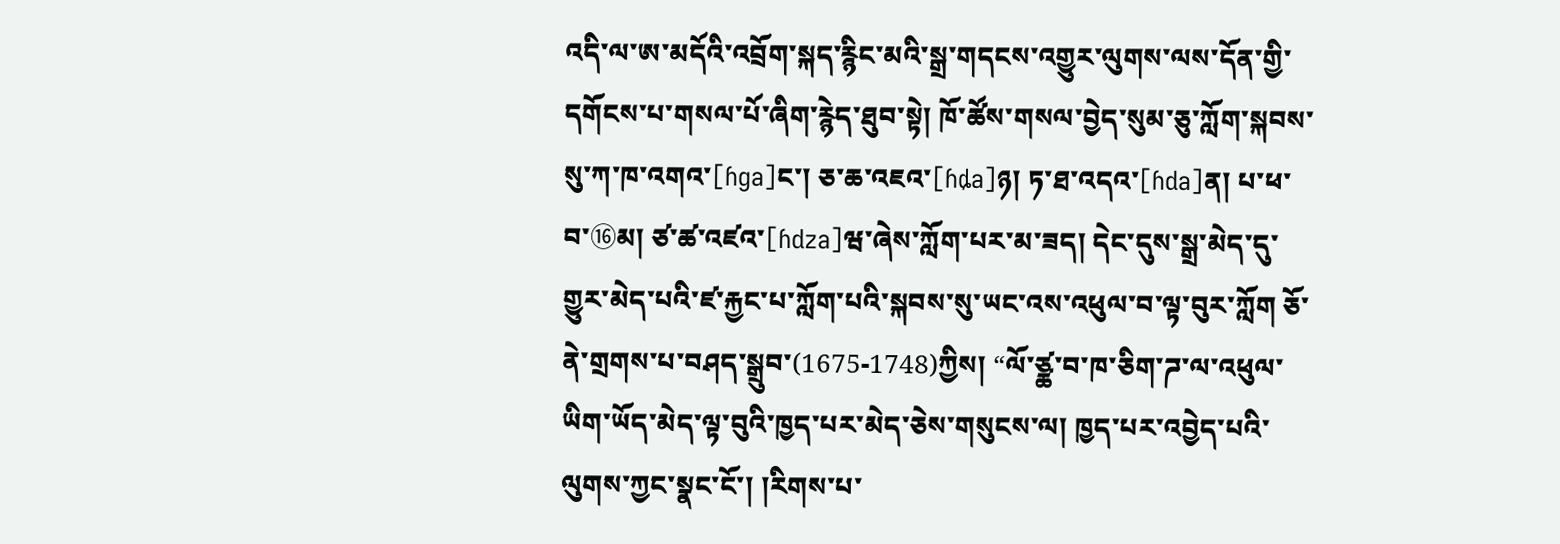འདི་ལ་ཨ་མདོའི་འབྲོག་སྐད་རྙིང་མའི་སྒྲ་གདངས་འགྱུར་ལུགས་ལས་དོན་གྱི་དགོངས་པ་གསལ་པོ་ཞིག་རྙེད་ཐུབ་སྟེ། ཁོ་ཚོས་གསལ་བྱེད་སུམ་ཅུ་ཀློག་སྐབས་སུ་ཀ་ཁ་འགའ་[ɦɡa]ང་། ཅ་ཆ་འཇའ་[ɦȡa]ཉ། ཏ་ཐ་འདའ་[ɦda]ན། པ་ཕ་བ་⑯མ། ཙ་ཚ་འཛའ་[ɦdza]ཝ་ཞེས་ཀློག་པར་མ་ཟད། དེང་དུས་སྒྲ་མེད་དུ་གྱུར་མེད་པའི་ཛ་རྐྱང་པ་ཀློག་པའི་སྐབས་སུ་ཡང་འས་འཕུལ་བ་ལྟ་བུར་ཀློག ཅོ་ནེ་གྲགས་པ་བཤད་སྒྲུབ་(1675-1748)ཀྱིས། “ལོ་ཙྪ་བ་ཁ་ཅིག་ཌ་ལ་འཕུལ་ཡིག་ཡོད་མེད་ལྟ་བུའི་ཁྱད་པར་མེད་ཅེས་གསུངས་ལ། ཁྱད་པར་འབྱེད་པའི་ལུགས་ཀྱང་སྣང་ངོ་། །རིགས་པ་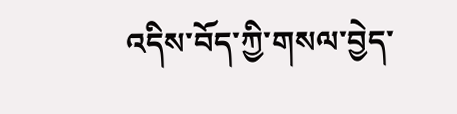འདིས་བོད་ཀྱི་གསལ་བྱེད་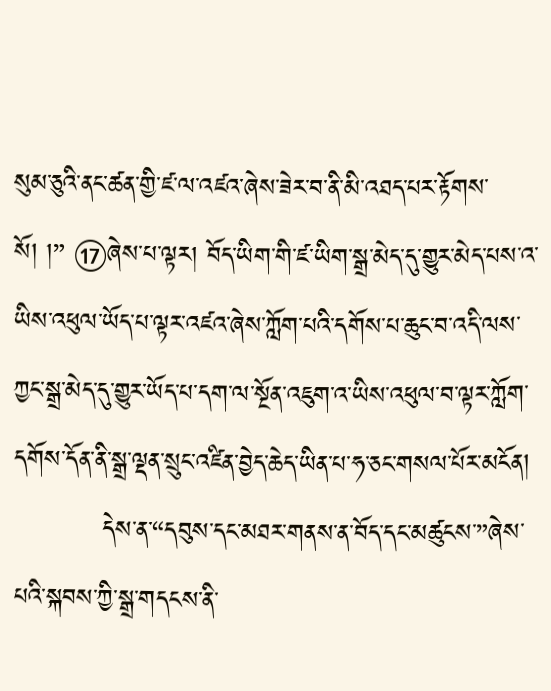སུམ་ཅུའི་ནང་ཚན་གྱི་ཛ་ལ་འཛའ་ཞེས་ཟེར་བ་ནི་མི་འཐད་པར་རྟོགས་སོ། །” ⑰ཞེས་པ་ལྟར། བོད་ཡིག་གི་ཛ་ཡིག་སྒྲ་མེད་དུ་གྱུར་མེད་པས་འ་ཡིས་འཕུལ་ཡོད་པ་ལྟར་འཛའ་ཞེས་ཀློག་པའི་དགོས་པ་ཆུང་བ་འདི་ལས་ཀྱང་སྒྲ་མེད་དུ་གྱུར་ཡོད་པ་དག་ལ་སྔོན་འཇུག་འ་ཡིས་འཕུལ་བ་ལྟར་ཀློག་དགོས་དོན་ནི་སྒྲ་ལྡན་སྲུང་འཛིན་བྱེད་ཆེད་ཡིན་པ་ཧ་ཅང་གསལ་པོར་མངོན།
          དེས་ན་“དབུས་དང་མཐར་གནས་ན་བོད་དང་མཚུངས་”ཞེས་པའི་སྐབས་ཀྱི་སྒྲ་གདངས་ནི་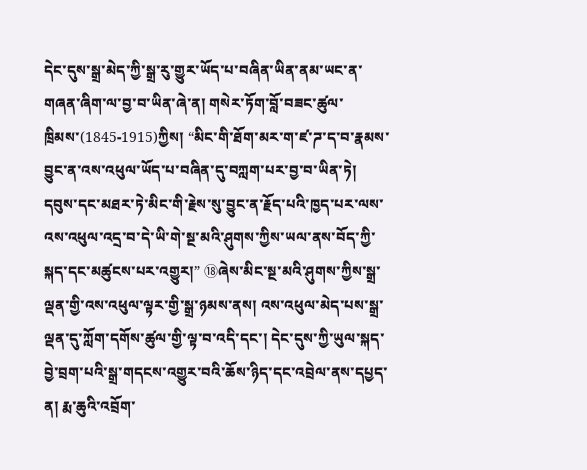དེང་དུས་སྒྲ་མེད་ཀྱི་སྒྲ་རུ་གྱུར་ཡོད་པ་བཞིན་ཡིན་ནམ་ཡང་ན་གཞན་ཞིག་ལ་བྱ་བ་ཡིན་ཞེ་ན། གསེར་ཏོག་བློ་བཟང་ཚུལ་ཁྲིམས་(1845-1915)ཀྱིས། “མིང་གི་ཐོག་མར་ག་ཛ་ཌ་ད་བ་རྣམས་བྱུང་ན་འས་འཕུལ་ཡོད་པ་བཞིན་དུ་བཀླག་པར་བྱ་བ་ཡིན་ཏེ། དབུས་དང་མཐར་ཏེ་མིང་གི་རྗེས་སུ་བྱུང་ན་རྗོད་པའི་ཁྱད་པར་ལས་འས་འཕུལ་འདྲ་བ་དེ་ཡི་གེ་སྔ་མའི་ཤུགས་ཀྱིས་ཡལ་ནས་བོད་ཀྱི་སྐད་དང་མཚུངས་པར་འགྱུར།” ⑱ཞེས་མིང་སྔ་མའི་ཤུགས་ཀྱིས་སྒྲ་ལྡན་གྱི་འས་འཕུལ་ལྟར་གྱི་སྒྲ་ཉམས་ནས། འས་འཕུལ་མེད་པས་སྒྲ་ལྡན་དུ་ཀློག་དགོས་ཚུལ་གྱི་ལྟ་བ་འདི་དང་། དེང་དུས་ཀྱི་ཡུལ་སྐད་བྱེ་བྲག་པའི་སྒྲ་གདངས་འགྱུར་བའི་ཆོས་ཉིད་དང་འབྲེལ་ནས་དཔྱད་ན། རྨ་ཆུའི་འབྲོག་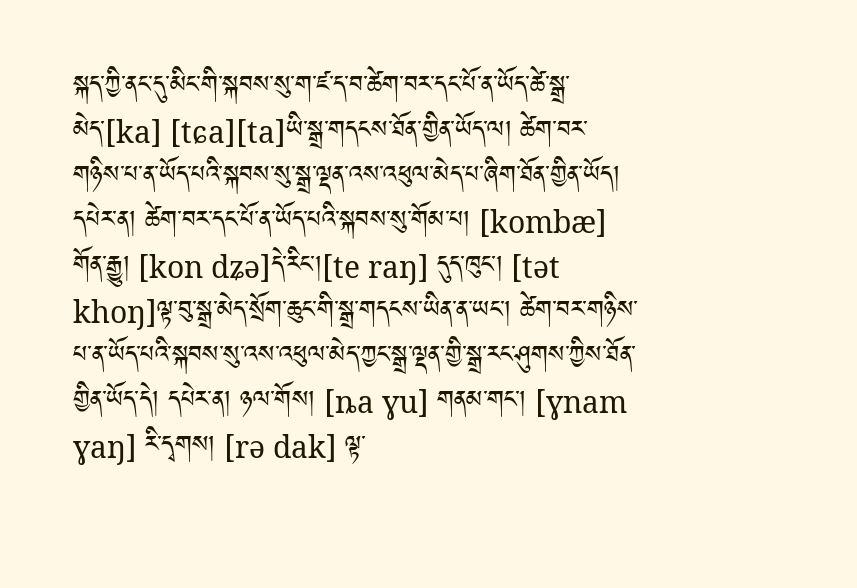སྐད་ཀྱི་ནང་དུ་མིང་གི་སྐབས་སུ་ག་ཛ་ད་བ་ཚེག་བར་དང་པོ་ན་ཡོད་ཚེ་སྒྲ་མེད་[ka] [tɕa][ta]ཡི་སྒྲ་གདངས་ཐོན་གྱིན་ཡོད་ལ། ཚེག་བར་གཉིས་པ་ན་ཡོད་པའི་སྐབས་སུ་སྒྲ་ལྡན་འས་འཕུལ་མེད་པ་ཞིག་ཐོན་གྱིན་ཡོད། དཔེར་ན། ཚེག་བར་དང་པོ་ན་ཡོད་པའི་སྐབས་སུ་གོམ་པ། [kombæ] གོན་རྒྱུ། [kon dʑə]དེ་རིང་།[te raŋ] དུད་ཁུང་། [tət khoŋ]ལྟ་བུ་སྒྲ་མེད་སྲོག་ཆུང་གི་སྒྲ་གདངས་ཡིན་ན་ཡང་། ཚེག་བར་གཉིས་པ་ན་ཡོད་པའི་སྐབས་སུ་འས་འཕུལ་མེད་ཀྱང་སྒྲ་ལྡན་གྱི་སྒྲ་རང་ཤུགས་ཀྱིས་ཐོན་གྱིན་ཡོད་དེ། དཔེར་ན། ཉལ་གོས། [ȵa ɣu] གནམ་གང་། [ɣnam ɣaŋ] རི་དྭགས། [rə dak] ལྟ་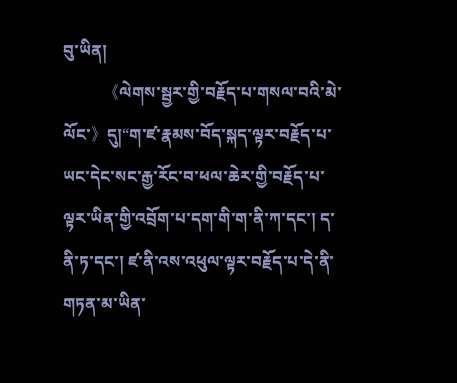བུ་ཡིན།
          《ལེགས་སྦྱར་གྱི་བརྗོད་པ་གསལ་བའི་མེ་ལོང་》དུ།“ག་ཛ་རྣམས་བོད་སྐད་ལྟར་བརྗོད་པ་ཡང་དེང་སང་རྒྱ་རོང་བ་ཕལ་ཆེར་གྱི་བརྗོད་པ་ལྟར་ཡིན་གྱི་འབྲོག་པ་དག་གི་ག་ནི་ཀ་དང་། ད་ནི་ཏ་དང་། ཛ་ནི་འས་འཕུལ་ལྟར་བརྗོད་པ་དེ་ནི་གཏན་མ་ཡིན་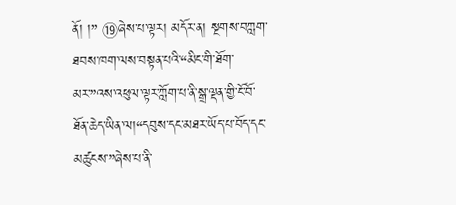ནོ། །” ⑲ཞེས་པ་ལྟར། མདོར་ན། སྔགས་བཀླག་ཐབས་ཁག་ལས་བསྟན་པའི་“མིང་གི་ཐོག་མར་”འས་འཕུལ་ལྟར་ཀློག་པ་ནི་སྒྲ་ལྡན་གྱི་ངོ་བོ་ཐོན་ཆེད་ཡིན་ལ།“དབུས་དང་མཐར་ཡོད་པ་བོད་དང་མཚུངས་”ཞེས་པ་ནི་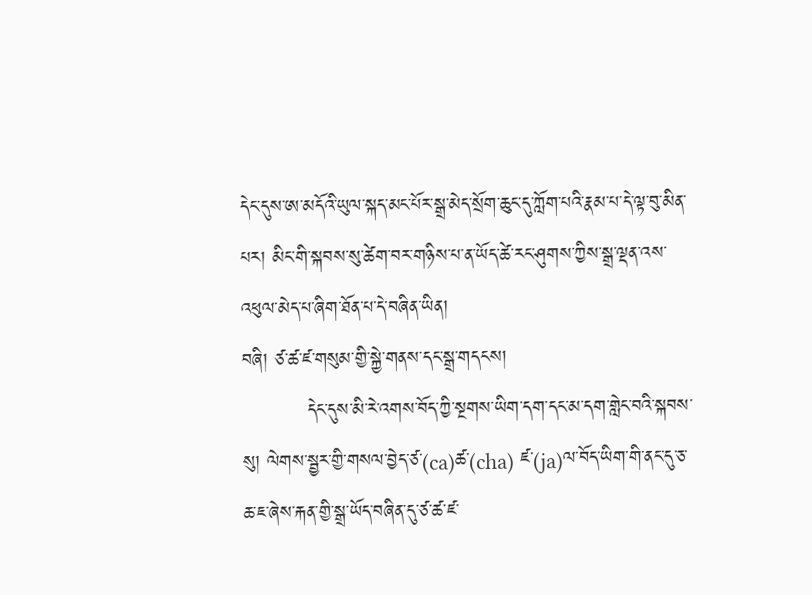དེང་དུས་ཨ་མདོའི་ཡུལ་སྐད་མང་པོར་སྒྲ་མེད་སྲོག་ཆུང་དུ་ཀློག་པའི་རྣམ་པ་དེ་ལྟ་བུ་མིན་པར། མིང་གི་སྐབས་སུ་ཚེག་བར་གཉིས་པ་ན་ཡོད་ཚེ་རང་ཤུགས་ཀྱིས་སྒྲ་ལྡན་འས་འཕུལ་མེད་པ་ཞིག་ཐོན་པ་དེ་བཞིན་ཡིན།
བཞི། ཙ་ཚ་ཛ་གསུམ་གྱི་སྐྱེ་གནས་དང་སྒྲ་གདངས།
          དེང་དུས་མི་རེ་འགས་བོད་ཀྱི་སྔགས་ཡིག་དག་དང་མ་དག་གླེང་བའི་སྐབས་སུ། ལེགས་སྦྱར་གྱི་གསལ་བྱེད་ཙ་(ca)ཚ་(cha) ཛ་(ja)ལ་བོད་ཡིག་གི་ནང་དུ་ཅ་ཆ་ཇ་ཞེས་རྐན་གྱི་སྒྲ་ཡོད་བཞིན་དུ་ཙ་ཚ་ཛ་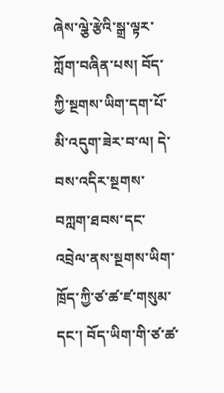ཞེས་ལྕེ་རྩེའི་སྒྲ་ལྟར་ཀློག་བཞིན་པས། བོད་ཀྱི་སྔགས་ཡིག་དག་པོ་མི་འདུག་ཟེར་བ་ལ། དེ་བས་འདིར་སྔགས་བཀླག་ཐབས་དང་འབྲེལ་ནས་སྔགས་ཡིག་ཁྲོད་ཀྱི་ཙ་ཚ་ཛ་གསུམ་དང་། བོད་ཡིག་གི་ཙ་ཚ་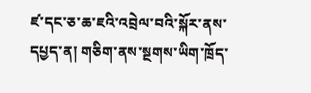ཛ་དང་ཅ་ཆ་ཇའི་འབྲེལ་བའི་སྐོར་ནས་དཔྱད་ན། གཅིག་ནས་སྔགས་ཡིག་ཁྲོད་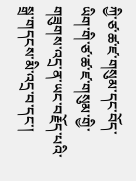ཀྱི་ཙ་ཚ་ཛ་གསུམ་དང་བོད་ཡིག་གི་ཙ་ཚ་ཛ་གསུམ་གྱི་གཟུགས་འདྲ་ན་ཡང་བརྗོད་པའི་སྒྲ་གདངས་མི་འདྲ་བ་དང་།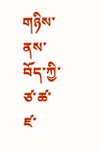གཉིས་ནས་བོད་ཀྱི་ཙ་ཚ་ཛ་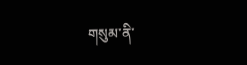གསུམ་ནི་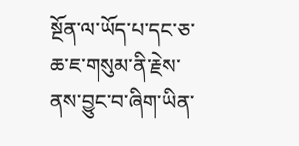སྔོན་ལ་ཡོད་པ་དང་ཅ་ཆ་ཇ་གསུམ་ནི་རྗེས་ནས་བྱུང་བ་ཞིག་ཡིན་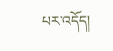པར་འདོད།